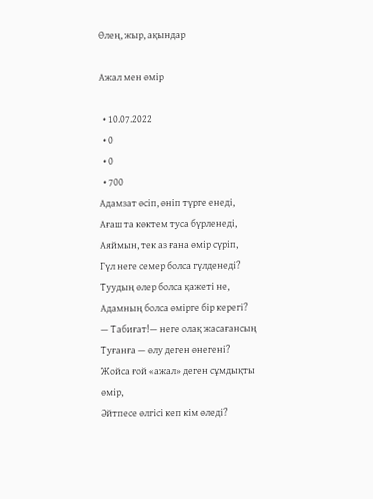Өлең, жыр, ақындар

Ажал мен өмір

  • 10.07.2022
  • 0
  • 0
  • 700
Адамзат өсіп, өніп түрге енеді,
Ағаш та көктем туса бүрленеді,
Аяймын, тек аз ғана өмір сүріп,
Гүл неге семер болса гүлденеді?
Туудың өлер болса қажеті не,
Адамның болса өмірге бір керегі?
— Табиғат!— неге олақ жасағансың
Туғанға — өлу деген өнегені?
Жойса ғой «ажал» деген сұмдықты өмір,
Әйтпесе өлгісі кеп кім өледі?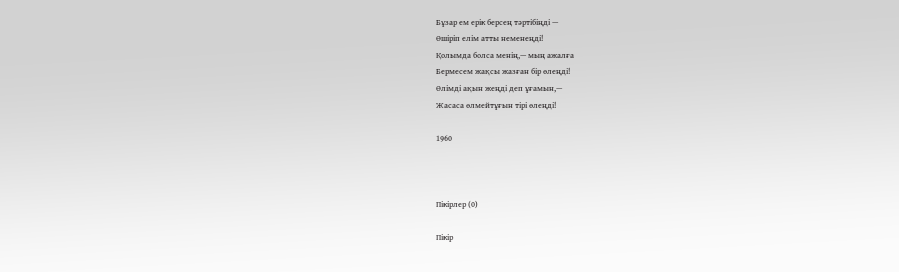Бұзар ем ерік берсең тәртібіңді —
Өшіріп елім атты неменеңді!
Қолымда болса менің,— мың ажалға
Бермесем жақсы жазған бір өлеңді!
Өлімді ақын жеңді деп ұғамын,—
Жасаса өлмейтұғын тірі өлеңді!

1960



Пікірлер (0)

Пікір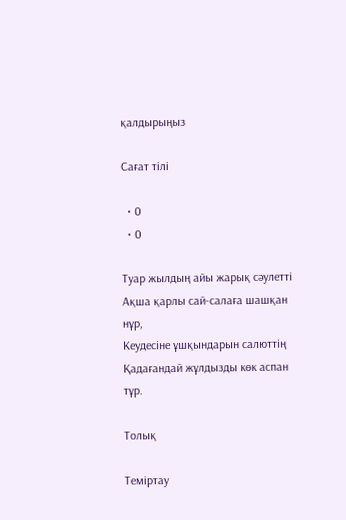қалдырыңыз

Сағат тілі

  • 0
  • 0

Туар жылдың айы жарық сәулетті
Ақша қарлы сай-салаға шашқан нұр,
Кеудесіне ұшқындарын салюттің
Қадағандай жұлдызды көк аспан тұр.

Толық

Теміртау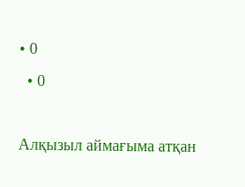• 0
  • 0

Алқызыл аймағыма атқан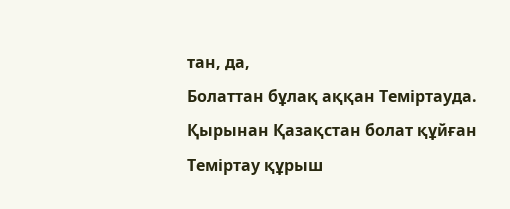тан, да,
Болаттан бұлақ аққан Теміртауда.
Қырынан Қазақстан болат құйған
Теміртау құрыш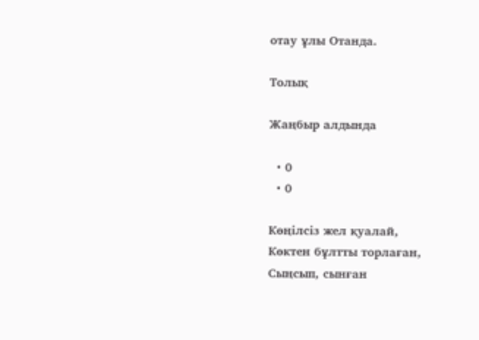отау ұлы Отанда.

Толық

Жаңбыр алдында

  • 0
  • 0

Көңілсіз жел қуалай,
Көктен бұлтты торлаған,
Сыңсып, сынған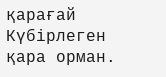қарағай
Күбірлеген қара орман.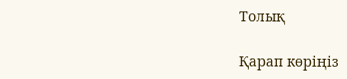Толық

Қарап көріңіз